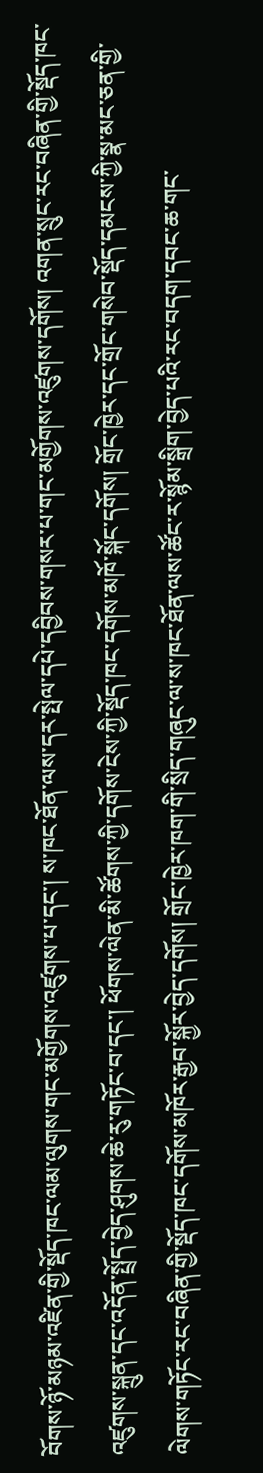བོགས་ཉོ་མཉམ་འཛིན་གྱི་སྡོད་ཁང་ལམ་ལུགས་གང་མགྱོགས་འཛུགས་པ་དང་། ས་ཁང་ཐོན་ལས་དར་སྤེལ་དཔེ་དབྱིབས་གསར་པ་གང་མགྱོགས་འཛུགས་དགོས། འགན་སྲུང་རང་བཞིན་གྱི་སྡོད་ཁང་འཛུགས་སྐྲུན་དང་འདོན་སྤྲོད་བྱེད་ཤུགས་ཆེ་རུ་གཏོང་བ་དང་། ཕོགས་ལེན་མི་ཚོགས་ཀྱི་དགོས་ངེས་ཀྱི་སྡོད་ཁང་དགོས་མཁོ་སྐོང་དགོས། གྲོང་ཁྱེར་དང་གྲོང་གསེབ་སྡོད་དམངས་ཀྱི་སྣ་མང་ཅན་གྱི་ལེགས་གཏོང་རང་བཞིན་གྱི་སྡོད་ཁང་དགོས་མཁོར་རྒྱབ་སྐྱོར་བྱེད་དགོས། གྲོང་ཁྱེར་ཁག་གི་སྲིད་གཞུང་ལ་ས་ཁང་ཐོན་ལས་ཚོང་ར་སྙོམ་སྒྲིག་བྱེད་པའི་རང་བདག་དབང་ཆ་གང་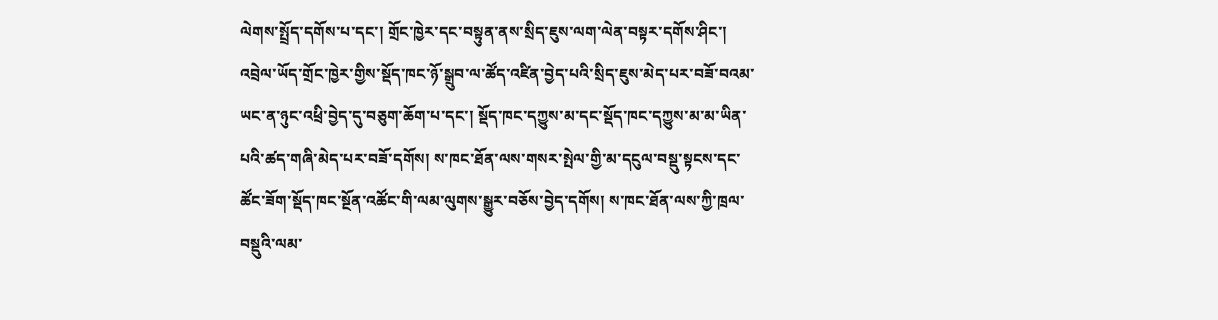ལེགས་སྤྲོད་དགོས་པ་དང་། གྲོང་ཁྱེར་དང་བསྟུན་ནས་སྲིད་ཇུས་ལག་ལེན་བསྟར་དགོས་ཤིང་། འབྲེལ་ཡོད་གྲོང་ཁྱེར་གྱིས་སྡོད་ཁང་ཉོ་སྒྲུབ་ལ་ཚོད་འཛིན་བྱེད་པའི་སྲིད་ཇུས་མེད་པར་བཟོ་བའམ་ཡང་ན་ཉུང་འཕྲི་བྱེད་དུ་བཅུག་ཆོག་པ་དང་། སྡོད་ཁང་དཀྱུས་མ་དང་སྡོད་ཁང་དཀྱུས་མ་མ་ཡིན་པའི་ཚད་གཞི་མེད་པར་བཟོ་དགོས། ས་ཁང་ཐོན་ལས་གསར་སྤེལ་གྱི་མ་དངུལ་བསྡུ་སྟངས་དང་ཚོང་ཟོག་སྡོད་ཁང་སྔོན་འཚོང་གི་ལམ་ལུགས་སྒྱུར་བཅོས་བྱེད་དགོས། ས་ཁང་ཐོན་ལས་ཀྱི་ཁྲལ་བསྡུའི་ལམ་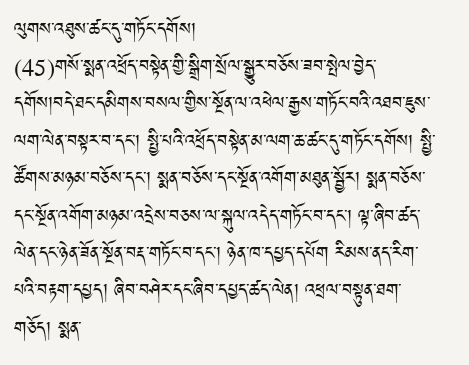ལུགས་འཐུས་ཚང་དུ་གཏོང་དགོས།
(45)གསོ་སྨན་འཕྲོད་བསྟེན་གྱི་སྒྲིག་སྲོལ་སྒྱུར་བཅོས་ཟབ་སྤེལ་བྱེད་དགོས།བདེ་ཐང་དམིགས་བསལ་གྱིས་སྔོན་ལ་འཕེལ་རྒྱས་གཏོང་བའི་འཐབ་ཇུས་ལག་ལེན་བསྟར་བ་དང་། སྤྱི་པའི་འཕྲོད་བསྟེན་མ་ལག་ཆ་ཚང་དུ་གཏོང་དགོས། སྤྱི་ཚོགས་མཉམ་བཅོས་དང་། སྨན་བཅོས་དང་སྔོན་འགོག་མཐུན་སྦྱོར། སྨན་བཅོས་དང་སྔོན་འགོག་མཉམ་འདྲེས་བཅས་ལ་སྐུལ་འདེད་གཏོང་བ་དང་། ལྟ་ཞིབ་ཚད་ལེན་དང་ཉེན་ཟོན་སྔོན་བརྡ་གཏོང་བ་དང་། ཉེན་ཁ་དཔྱད་དཔོག རིམས་ནད་རིག་པའི་བརྟག་དཔྱད། ཞིབ་བཤེར་དང་ཞིབ་དཔྱད་ཚད་ལེན། འཕྲལ་བསྟུན་ཐག་གཅོད། སྨན་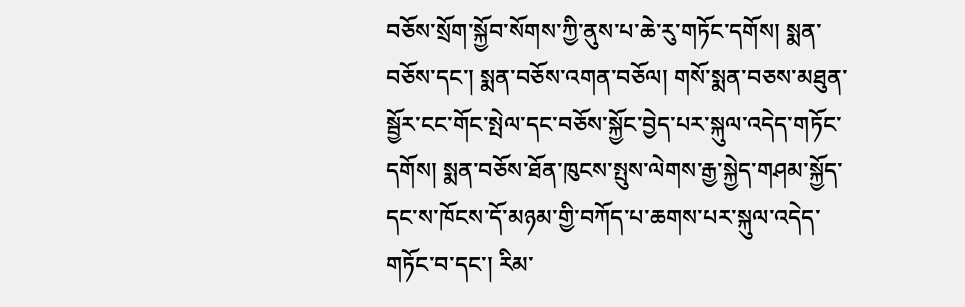བཅོས་སྲོག་སྐྱོབ་སོགས་ཀྱི་ནུས་པ་ཆེ་རུ་གཏོང་དགོས། སྨན་བཅོས་དང་། སྨན་བཅོས་འགན་བཅོལ། གསོ་སྨན་བཅས་མཐུན་སྦྱོར་ངང་གོང་སྤེལ་དང་བཅོས་སྐྱོང་བྱེད་པར་སྐུལ་འདེད་གཏོང་དགོས། སྨན་བཅོས་ཐོན་ཁུངས་སྤུས་ལེགས་རྒྱ་སྐྱེད་གཤམ་སྐྱོད་དང་ས་ཁོངས་དོ་མཉམ་གྱི་བཀོད་པ་ཆགས་པར་སྐུལ་འདེད་གཏོང་བ་དང་། རིམ་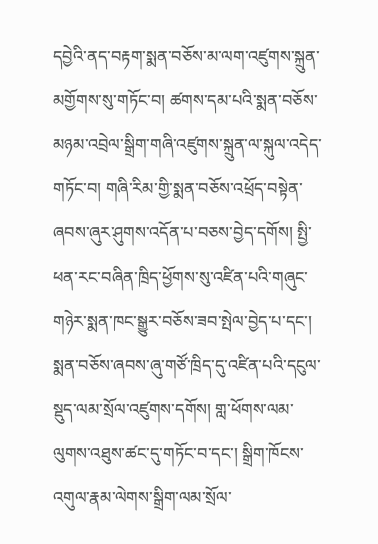དབྱེའི་ནད་བརྟག་སྨན་བཅོས་མ་ལག་འཛུགས་སྐྲུན་མགྱོགས་སུ་གཏོང་བ། ཚགས་དམ་པའི་སྨན་བཅོས་མཉམ་འབྲེལ་སྒྲིག་གཞི་འཛུགས་སྐྲུན་ལ་སྐུལ་འདེད་གཏོང་བ། གཞི་རིམ་གྱི་སྨན་བཅོས་འཕྲོད་བསྟེན་ཞབས་ཞུར་ཤུགས་འདོན་པ་བཅས་བྱེད་དགོས། སྤྱི་ཕན་རང་བཞིན་ཁྲིད་ཕྱོགས་སུ་འཛིན་པའི་གཞུང་གཉེར་སྨན་ཁང་སྒྱུར་བཅོས་ཟབ་སྤེལ་བྱེད་པ་དང་། སྨན་བཅོས་ཞབས་ཞུ་གཙོ་ཁྲིད་དུ་འཛིན་པའི་དངུལ་སྡུད་ལམ་སྲོལ་འཛུགས་དགོས། གླ་ཕོགས་ལམ་ལུགས་འཐུས་ཚང་དུ་གཏོང་བ་དང་། སྒྲིག་ཁོངས་འགུལ་རྣམ་ལེགས་སྒྲིག་ལམ་སྲོལ་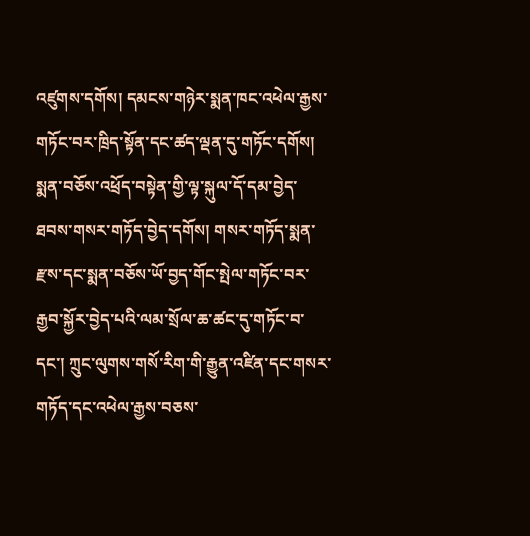འཛུགས་དགོས། དམངས་གཉེར་སྨན་ཁང་འཕེལ་རྒྱས་གཏོང་བར་ཁྲིད་སྟོན་དང་ཚད་ལྡན་དུ་གཏོང་དགོས། སྨན་བཅོས་འཕྲོད་བསྟེན་གྱི་ལྟ་སྐུལ་དོ་དམ་བྱེད་ཐབས་གསར་གཏོད་བྱེད་དགོས། གསར་གཏོད་སྨན་རྫས་དང་སྨན་བཅོས་ཡོ་བྱད་གོང་སྤེལ་གཏོང་བར་རྒྱབ་སྐྱོར་བྱེད་པའི་ལམ་སྲོལ་ཆ་ཚང་དུ་གཏོང་བ་དང་། ཀྲུང་ལུགས་གསོ་རིག་གི་རྒྱུན་འཛིན་དང་གསར་གཏོད་དང་འཕེལ་རྒྱས་བཅས་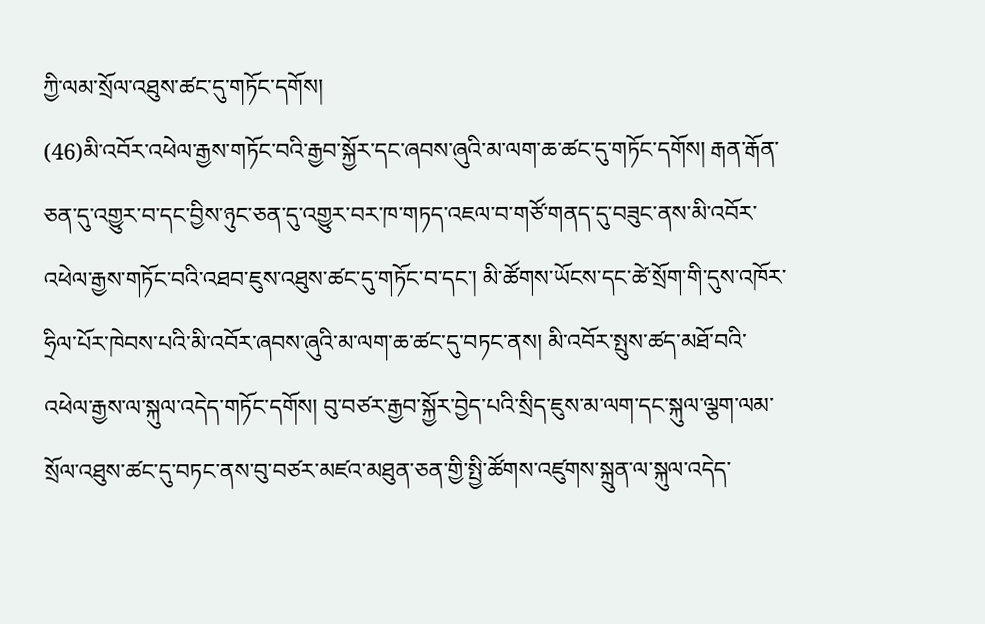ཀྱི་ལམ་སྲོལ་འཐུས་ཚང་དུ་གཏོང་དགོས།
(46)མི་འབོར་འཕེལ་རྒྱས་གཏོང་བའི་རྒྱབ་སྐྱོར་དང་ཞབས་ཞུའི་མ་ལག་ཆ་ཚང་དུ་གཏོང་དགོས། རྒན་རྒོན་ཅན་དུ་འགྱུར་བ་དང་བྱིས་ཉུང་ཅན་དུ་འགྱུར་བར་ཁ་གཏད་འཇལ་བ་གཙོ་གནད་དུ་བཟུང་ནས་མི་འབོར་འཕེལ་རྒྱས་གཏོང་བའི་འཐབ་ཇུས་འཐུས་ཚང་དུ་གཏོང་བ་དང་། མི་ཚོགས་ཡོངས་དང་ཚེ་སྲོག་གི་དུས་འཁོར་ཧྲིལ་པོར་ཁེབས་པའི་མི་འབོར་ཞབས་ཞུའི་མ་ལག་ཆ་ཚང་དུ་བཏང་ནས། མི་འབོར་སྤུས་ཚད་མཐོ་བའི་འཕེལ་རྒྱས་ལ་སྐུལ་འདེད་གཏོང་དགོས། བུ་བཙར་རྒྱབ་སྐྱོར་བྱེད་པའི་སྲིད་ཇུས་མ་ལག་དང་སྐུལ་ལྕག་ལམ་སྲོལ་འཐུས་ཚང་དུ་བཏང་ནས་བུ་བཙར་མཛའ་མཐུན་ཅན་གྱི་སྤྱི་ཚོགས་འཛུགས་སྐྲུན་ལ་སྐུལ་འདེད་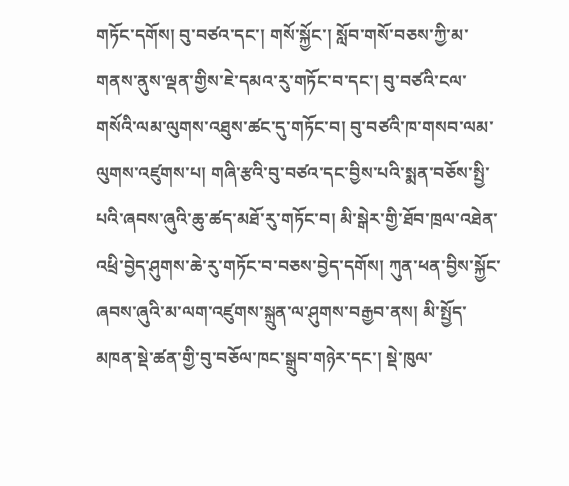གཏོང་དགོས། བུ་བཙའ་དང་། གསོ་སྐྱོང་། སློབ་གསོ་བཅས་ཀྱི་མ་གནས་ནུས་ལྡན་གྱིས་ཇེ་དམའ་རུ་གཏོང་བ་དང་། བུ་བཙའི་ངལ་གསོའི་ལམ་ལུགས་འཐུས་ཚང་དུ་གཏོང་བ། བུ་བཙའི་ཁ་གསབ་ལམ་ལུགས་འཛུགས་པ། གཞི་རྩའི་བུ་བཙའ་དང་བྱིས་པའི་སྨན་བཅོས་སྤྱི་པའི་ཞབས་ཞུའི་ཆུ་ཚད་མཐོ་རུ་གཏོང་བ། མི་སྒེར་གྱི་ཐོབ་ཁྲལ་འཐེན་འཕྲི་བྱེད་ཤུགས་ཆེ་རུ་གཏོང་བ་བཅས་བྱེད་དགོས། ཀུན་ཕན་བྱིས་སྐྱོང་ཞབས་ཞུའི་མ་ལག་འཛུགས་སྐྲུན་ལ་ཤུགས་བརྒྱབ་ནས། མི་སྤྱོད་མཁན་སྡེ་ཚན་གྱི་བུ་བཅོལ་ཁང་སྒྲུབ་གཉེར་དང་། སྡེ་ཁུལ་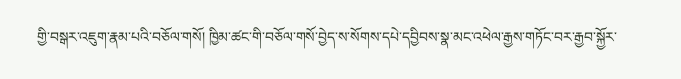གྱི་བསྒར་འཇུག་རྣམ་པའི་བཅོལ་གསོ། ཁྱིམ་ཚང་གི་བཅོལ་གསོ་བྱེད་ས་སོགས་དཔེ་དབྱིབས་སྣ་མང་འཕེལ་རྒྱས་གཏོང་བར་རྒྱབ་སྐྱོར་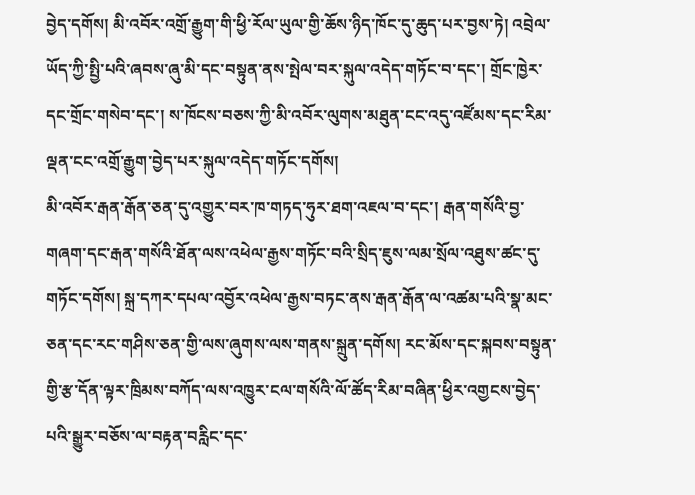བྱེད་དགོས། མི་འབོར་འགྲོ་རྒྱུག་གི་ཕྱི་རོལ་ཡུལ་གྱི་ཆོས་ཉིད་ཁོང་དུ་ཆུད་པར་བྱས་ཏེ། འབྲེལ་ཡོད་ཀྱི་སྤྱི་པའི་ཞབས་ཞུ་མི་དང་བསྟུན་ནས་སྤེལ་བར་སྐུལ་འདེད་གཏོང་བ་དང་། གྲོང་ཁྱེར་དང་གྲོང་གསེབ་དང་། ས་ཁོངས་བཅས་ཀྱི་མི་འབོར་ལུགས་མཐུན་ངང་འདུ་འཛོམས་དང་རིམ་ལྡན་ངང་འགྲོ་རྒྱུག་བྱེད་པར་སྐུལ་འདེད་གཏོང་དགོས།
མི་འབོར་རྒན་རྒོན་ཅན་དུ་འགྱུར་བར་ཁ་གཏད་ཧུར་ཐག་འཇལ་བ་དང་། རྒན་གསོའི་བྱ་གཞག་དང་རྒན་གསོའི་ཐོན་ལས་འཕེལ་རྒྱས་གཏོང་བའི་སྲིད་ཇུས་ལམ་སྲོལ་འཐུས་ཚང་དུ་གཏོང་དགོས། སྐྲ་དཀར་དཔལ་འབྱོར་འཕེལ་རྒྱས་བཏང་ནས་རྒན་རྒོན་ལ་འཚམ་པའི་སྣ་མང་ཅན་དང་རང་གཤིས་ཅན་གྱི་ལས་ཞུགས་ལས་གནས་སྐྲུན་དགོས། རང་མོས་དང་སྐབས་བསྟུན་གྱི་རྩ་དོན་ལྟར་ཁྲིམས་བཀོད་ལས་འཁྱུར་ངལ་གསོའི་ལོ་ཚོད་རིམ་བཞིན་ཕྱིར་འགྱངས་བྱེད་པའི་སྒྱུར་བཅོས་ལ་བརྟན་བརླིང་དང་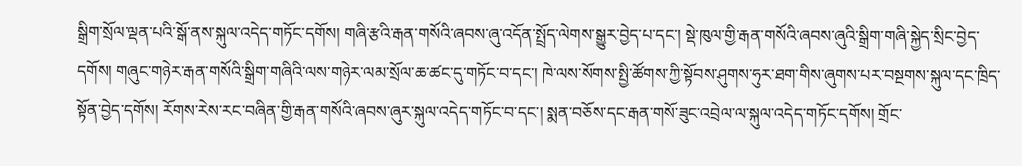སྒྲིག་སྲོལ་ལྡན་པའི་སྒོ་ནས་སྐུལ་འདེད་གཏོང་དགོས། གཞི་རྩའི་རྒན་གསོའི་ཞབས་ཞུ་འདོན་སྤྲོད་ལེགས་སྒྱུར་བྱེད་པ་དང་། སྡེ་ཁུལ་གྱི་རྒན་གསོའི་ཞབས་ཞུའི་སྒྲིག་གཞི་སྐྱེད་སྲིང་བྱེད་དགོས། གཞུང་གཉེར་རྒན་གསོའི་སྒྲིག་གཞིའི་ལས་གཉེར་ལམ་སྲོལ་ཆ་ཚང་དུ་གཏོང་བ་དང་། ཁེ་ལས་སོགས་སྤྱི་ཚོགས་ཀྱི་སྟོབས་ཤུགས་ཧུར་ཐག་གིས་ཞུགས་པར་བསྔགས་སྐུལ་དང་ཁྲིད་སྟོན་བྱེད་དགོས། རོགས་རེས་རང་བཞིན་གྱི་རྒན་གསོའི་ཞབས་ཞུར་སྐུལ་འདེད་གཏོང་བ་དང་། སྨན་བཅོས་དང་རྒན་གསོ་ཟུང་འབྲེལ་ལ་སྐུལ་འདེད་གཏོང་དགོས། གྲོང་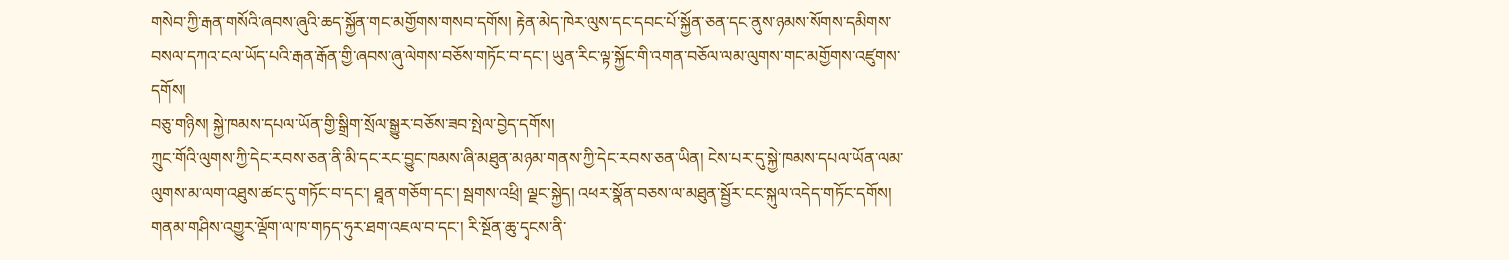གསེབ་ཀྱི་རྒན་གསོའི་ཞབས་ཞུའི་ཆད་སྐྱོན་གང་མགྱོགས་གསབ་དགོས། རྟེན་མེད་ཁེར་ལུས་དང་དབང་པོ་སྐྱོན་ཅན་དང་ནུས་ཉམས་སོགས་དམིགས་བསལ་དཀའ་ངལ་ཡོད་པའི་རྒན་རྒོན་གྱི་ཞབས་ཞུ་ལེགས་བཅོས་གཏོང་བ་དང་། ཡུན་རིང་ལྟ་སྐྱོང་གི་འགན་བཅོལ་ལམ་ལུགས་གང་མགྱོགས་འཛུགས་དགོས།
བཅུ་གཉིས། སྐྱེ་ཁམས་དཔལ་ཡོན་གྱི་སྒྲིག་སྲོལ་སྒྱུར་བཅོས་ཟབ་སྤེལ་བྱེད་དགོས།
ཀྲུང་གོའི་ལུགས་ཀྱི་དེང་རབས་ཅན་ནི་མི་དང་རང་བྱུང་ཁམས་ཞི་མཐུན་མཉམ་གནས་ཀྱི་དེང་རབས་ཅན་ཡིན། ངེས་པར་དུ་སྐྱེ་ཁམས་དཔལ་ཡོན་ལམ་ལུགས་མ་ལག་འཐུས་ཚང་དུ་གཏོང་བ་དང་། ཐཱན་གཅོག་དང་། སྦགས་འཕྲི། ལྗང་སྐྱེད། འཕར་སྣོན་བཅས་ལ་མཐུན་སྦྱོར་ངང་སྐུལ་འདེད་གཏོང་དགོས། གནམ་གཤིས་འགྱུར་ལྡོག་ལ་ཁ་གཏད་ཧུར་ཐག་འཇལ་བ་དང་། རི་སྔོན་ཆུ་དྭངས་ནི་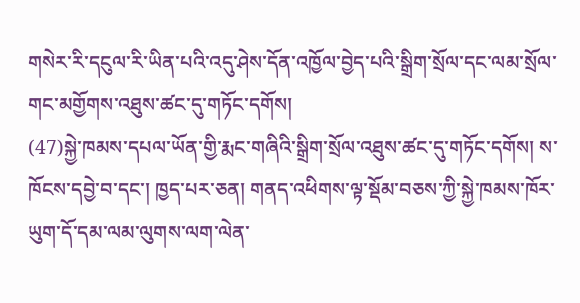གསེར་རི་དངུལ་རི་ཡིན་པའི་འདུ་ཤེས་དོན་འཁྱོལ་བྱེད་པའི་སྒྲིག་སྲོལ་དང་ལམ་སྲོལ་གང་མགྱོགས་འཐུས་ཚང་དུ་གཏོང་དགོས།
(47)སྐྱེ་ཁམས་དཔལ་ཡོན་གྱི་རྨང་གཞིའི་སྒྲིག་སྲོལ་འཐུས་ཚང་དུ་གཏོང་དགོས། ས་ཁོངས་དབྱེ་བ་དང་། ཁྱད་པར་ཅན། གནད་འཕིགས་ལྟ་སྡོམ་བཅས་ཀྱི་སྐྱེ་ཁམས་ཁོར་ཡུག་དོ་དམ་ལམ་ལུགས་ལག་ལེན་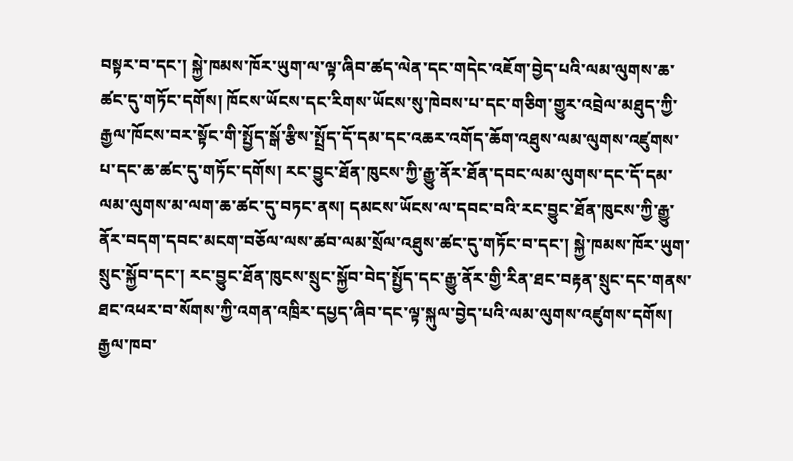བསྟར་བ་དང་། སྐྱེ་ཁམས་ཁོར་ཡུག་ལ་ལྟ་ཞིབ་ཚད་ལེན་དང་གདེང་འཇོག་བྱེད་པའི་ལམ་ལུགས་ཆ་ཚང་དུ་གཏོང་དགོས། ཁོངས་ཡོངས་དང་རིགས་ཡོངས་སུ་ཁེབས་པ་དང་གཅིག་གྱུར་འབྲེལ་མཐུད་ཀྱི་རྒྱལ་ཁོངས་བར་སྟོང་གི་སྤྱོད་སྒོ་རྩིས་སྤྲོད་དོ་དམ་དང་འཆར་འགོད་ཆོག་འཐུས་ལམ་ལུགས་འཛུགས་པ་དང་ཆ་ཚང་དུ་གཏོང་དགོས། རང་བྱུང་ཐོན་ཁུངས་ཀྱི་རྒྱུ་ནོར་ཐོན་དབང་ལམ་ལུགས་དང་དོ་དམ་ལམ་ལུགས་མ་ལག་ཆ་ཚང་དུ་བཏང་ནས། དམངས་ཡོངས་ལ་དབང་བའི་རང་བྱུང་ཐོན་ཁུངས་ཀྱི་རྒྱུ་ནོར་བདག་དབང་མངག་བཅོལ་ལས་ཚབ་ལམ་སྲོལ་འཐུས་ཚང་དུ་གཏོང་བ་དང་། སྐྱེ་ཁམས་ཁོར་ཡུག་སྲུང་སྐྱོབ་དང་། རང་བྱུང་ཐོན་ཁུངས་སྲུང་སྐྱོབ་བེད་སྤྱོད་དང་རྒྱུ་ནོར་གྱི་རིན་ཐང་བརྟན་སྲུང་དང་གནས་ཐང་འཕར་བ་སོགས་ཀྱི་འགན་འཁྲིར་དཔྱད་ཞིབ་དང་ལྟ་སྐུལ་བྱེད་པའི་ལམ་ལུགས་འཛུགས་དགོས། རྒྱལ་ཁབ་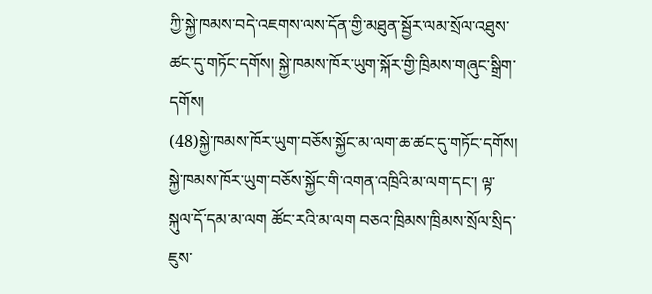ཀྱི་སྐྱེ་ཁམས་བདེ་འཇགས་ལས་དོན་གྱི་མཐུན་སྦྱོར་ལམ་སྲོལ་འཐུས་ཚང་དུ་གཏོང་དགོས། སྐྱེ་ཁམས་ཁོར་ཡུག་སྐོར་གྱི་ཁྲིམས་གཞུང་སྒྲིག་དགོས།
(48)སྐྱེ་ཁམས་ཁོར་ཡུག་བཅོས་སྐྱོང་མ་ལག་ཆ་ཚང་དུ་གཏོང་དགོས། སྐྱེ་ཁམས་ཁོར་ཡུག་བཅོས་སྐྱོང་གི་འགན་འཁྲིའི་མ་ལག་དང་། ལྟ་སྐུལ་དོ་དམ་མ་ལག ཚོང་རའི་མ་ལག བཅའ་ཁྲིམས་ཁྲིམས་སྲོལ་སྲིད་ཇུས་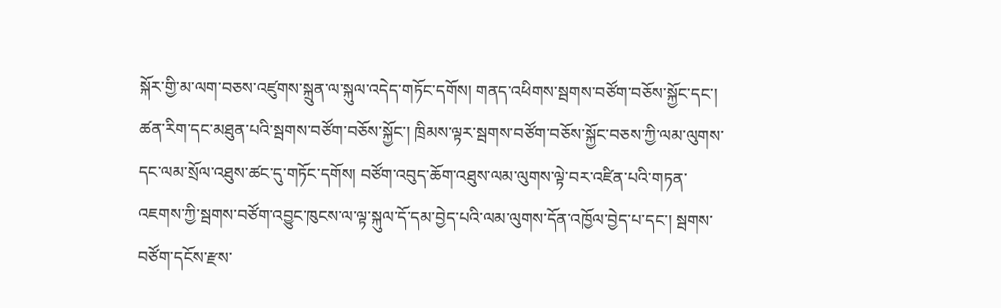སྐོར་གྱི་མ་ལག་བཅས་འཛུགས་སྐྲུན་ལ་སྐུལ་འདེད་གཏོང་དགོས། གནད་འཕིགས་སྦགས་བཙོག་བཅོས་སྐྱོང་དང་། ཚན་རིག་དང་མཐུན་པའི་སྦགས་བཙོག་བཅོས་སྐྱོང་། ཁྲིམས་ལྟར་སྦགས་བཙོག་བཅོས་སྐྱོང་བཅས་ཀྱི་ལམ་ལུགས་དང་ལམ་སྲོལ་འཐུས་ཚང་དུ་གཏོང་དགོས། བཙོག་འབུད་ཆོག་འཐུས་ལམ་ལུགས་ལྟེ་བར་འཛིན་པའི་གཏན་འཇགས་ཀྱི་སྦགས་བཙོག་འབྱུང་ཁུངས་ལ་ལྟ་སྐུལ་དོ་དམ་བྱེད་པའི་ལམ་ལུགས་དོན་འཁྱོལ་བྱེད་པ་དང་། སྦགས་བཙོག་དངོས་རྫས་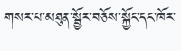གསར་པ་མཐུན་སྦྱོར་བཅོས་སྐྱོང་དང་ཁོར་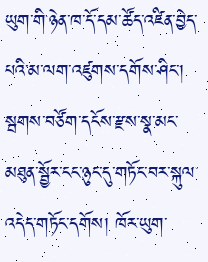ཡུག་གི་ཉེན་ཁ་དོ་དམ་ཚོད་འཛིན་བྱེད་པའི་མ་ལག་འཛུགས་དགོས་ཤིང་། སྦགས་བཙོག་དངོས་རྫས་སྣ་མང་མཐུན་སྦྱོར་ངང་ཉུང་དུ་གཏོང་བར་སྐུལ་འདེད་གཏོང་དགོས། ཁོར་ཡུག་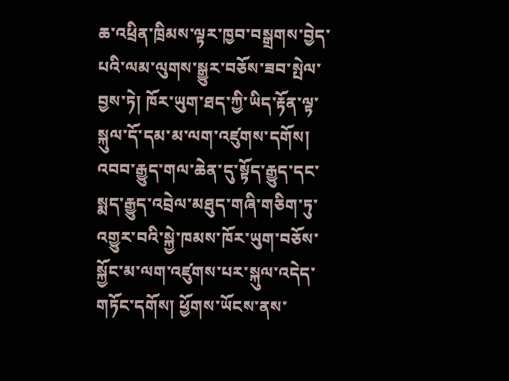ཆ་འཕྲིན་ཁྲིམས་ལྟར་ཁྱབ་བསྒྲགས་བྱེད་པའི་ལམ་ལུགས་སྒྱུར་བཅོས་ཟབ་སྤེལ་བྱས་ཏེ། ཁོར་ཡུག་ཐད་ཀྱི་ཡིད་རྟོན་ལྟ་སྐུལ་དོ་དམ་མ་ལག་འཛུགས་དགོས། འབབ་རྒྱུད་གལ་ཆེན་དུ་སྟོད་རྒྱུད་དང་སྨད་རྒྱུད་འབྲེལ་མཐུད་གཞི་གཅིག་ཏུ་འགྱུར་བའི་སྐྱེ་ཁམས་ཁོར་ཡུག་བཅོས་སྐྱོང་མ་ལག་འཛུགས་པར་སྐུལ་འདེད་གཏོང་དགོས། ཕྱོགས་ཡོངས་ནས་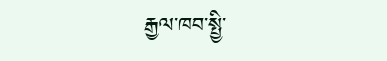རྒྱལ་ཁབ་སྤྱི་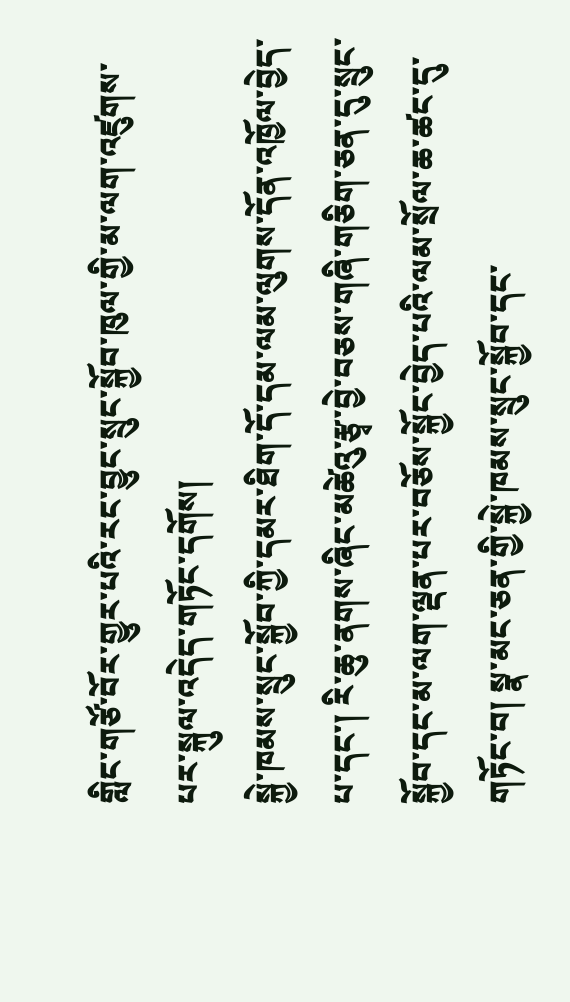གླིང་གཙོ་བོར་གྱུར་པའི་རང་བྱུང་སྲུང་སྐྱོབ་ཁུལ་གྱི་མ་ལག་འཛུགས་པར་སྐུལ་འདེད་གཏོང་དགོས།
སྐྱེ་ཁམས་སྲུང་སྐྱོབ་ཀྱི་དམར་ཐིག་དོ་དམ་ལམ་ལུགས་དོན་འཁྱོལ་བྱེད་པ་དང་། རི་ཆུ་ནགས་ཞིང་མཚེའུ་རྩྭ་བྱེ་བཅས་གཞི་གཅིག་ཅན་དུ་སྲུང་སྐྱོབ་དང་མ་ལག་ལྡན་པར་བཅོས་སྐྱོང་བྱེད་པའི་ལམ་སྲོལ་ཆ་ཚང་དུ་གཏོང་བ། སྣ་མང་ཅན་གྱི་སྐྱེ་ཁམས་སྲུང་སྐྱོབ་དང་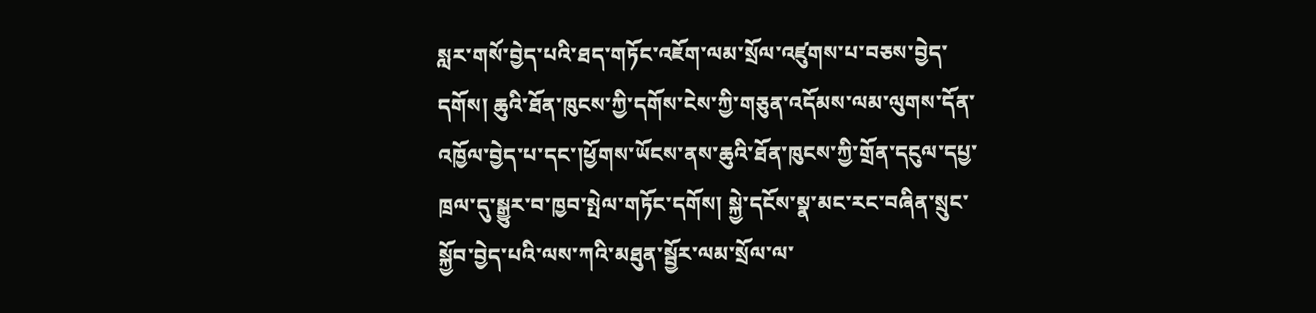སླར་གསོ་བྱེད་པའི་ཐད་གཏོང་འཇོག་ལམ་སྲོལ་འཛུགས་པ་བཅས་བྱེད་དགོས། ཆུའི་ཐོན་ཁུངས་ཀྱི་དགོས་ངེས་ཀྱི་གཅུན་འདོམས་ལམ་ལུགས་དོན་འཁྱོལ་བྱེད་པ་དང་།ཕྱོགས་ཡོངས་ནས་ཆུའི་ཐོན་ཁུངས་ཀྱི་གྲོན་དངུལ་དཔྱ་ཁྲལ་དུ་སྒྱུར་བ་ཁྱབ་སྤེལ་གཏོང་དགོས། སྐྱེ་དངོས་སྣ་མང་རང་བཞིན་སྲུང་སྐྱོབ་བྱེད་པའི་ལས་ཀའི་མཐུན་སྦྱོར་ལམ་སྲོལ་ལ་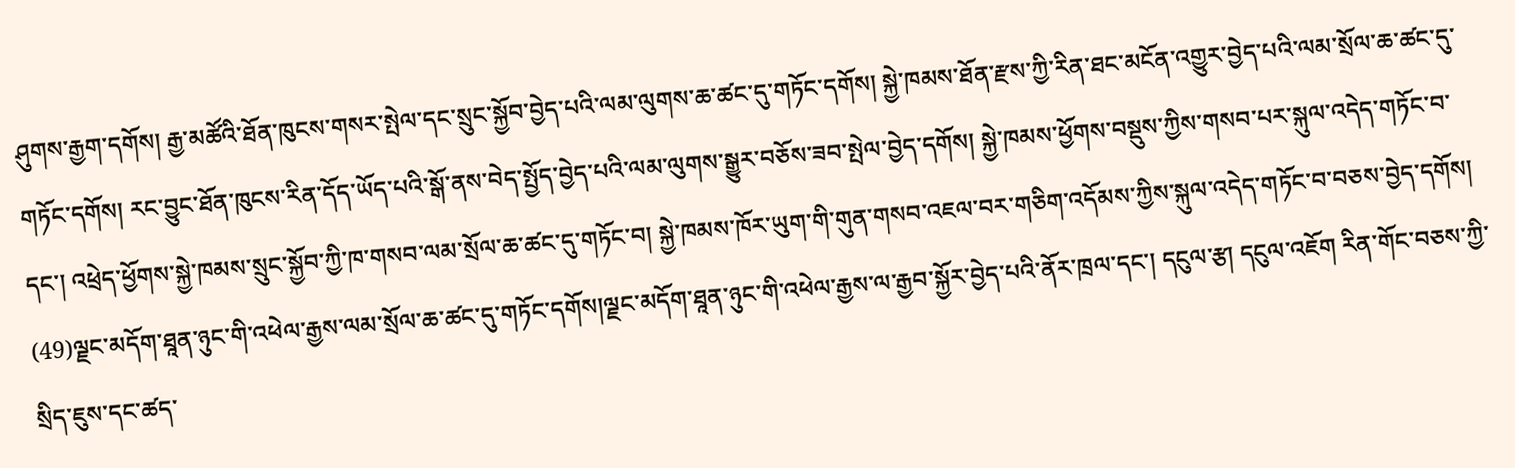ཤུགས་རྒྱག་དགོས། རྒྱ་མཚོའི་ཐོན་ཁུངས་གསར་སྤེལ་དང་སྲུང་སྐྱོབ་བྱེད་པའི་ལམ་ལུགས་ཆ་ཚང་དུ་གཏོང་དགོས། སྐྱེ་ཁམས་ཐོན་རྫས་ཀྱི་རིན་ཐང་མངོན་འགྱུར་བྱེད་པའི་ལམ་སྲོལ་ཆ་ཚང་དུ་གཏོང་དགོས། རང་བྱུང་ཐོན་ཁུངས་རིན་དོད་ཡོད་པའི་སྒོ་ནས་བེད་སྤྱོད་བྱེད་པའི་ལམ་ལུགས་སྒྱུར་བཅོས་ཟབ་སྤེལ་བྱེད་དགོས། སྐྱེ་ཁམས་ཕྱོགས་བསྡུས་ཀྱིས་གསབ་པར་སྐུལ་འདེད་གཏོང་བ་དང་། འཕྲེད་ཕྱོགས་སྐྱེ་ཁམས་སྲུང་སྐྱོབ་ཀྱི་ཁ་གསབ་ལམ་སྲོལ་ཆ་ཚང་དུ་གཏོང་བ། སྐྱེ་ཁམས་ཁོར་ཡུག་གི་གུན་གསབ་འཇལ་བར་གཅིག་འདོམས་ཀྱིས་སྐུལ་འདེད་གཏོང་བ་བཅས་བྱེད་དགོས།
(49)ལྗང་མདོག་ཐཱན་ཉུང་གི་འཕེལ་རྒྱས་ལམ་སྲོལ་ཆ་ཚང་དུ་གཏོང་དགོས།ལྗང་མདོག་ཐཱན་ཉུང་གི་འཕེལ་རྒྱས་ལ་རྒྱབ་སྐྱོར་བྱེད་པའི་ནོར་ཁྲལ་དང་། དངུལ་རྩ། དངུལ་འཇོག རིན་གོང་བཅས་ཀྱི་སྲིད་ཇུས་དང་ཚད་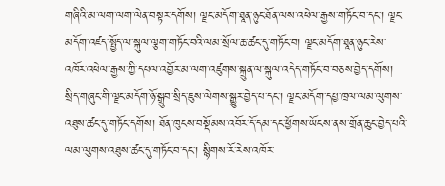གཞིའི་མ་ལག་ལག་ལེན་བསྟར་དགོས། ལྗང་མདོག་ཐཱན་ཉུང་ཐོན་ལས་འཕེལ་རྒྱས་གཏོང་བ་དང་། ལྗང་མདོག་འཛད་སྤྱོད་ལ་སྐུལ་ལྕག་གཏོང་བའི་ལམ་སྲོལ་ཆ་ཚང་དུ་གཏོང་བ། ལྗང་མདོག་ཐཱན་ཉུང་རེས་འཁོར་འཕེལ་རྒྱས་ཀྱི་དཔལ་འབྱོར་མ་ལག་འཛུགས་སྐྲུན་ལ་སྐུལ་འདེད་གཏོང་བ་བཅས་བྱེད་དགོས། སྲིད་གཞུང་གི་ལྗང་མདོག་ཉོ་སྒྲུབ་སྲིད་ཇུས་ལེགས་སྒྱུར་བྱེད་པ་དང་། ལྗང་མདོག་དཔྱ་ཁྲལ་ལམ་ལུགས་འཐུས་ཚང་དུ་གཏོང་དགོས། ཐོན་ཁུངས་བསྡོམས་འབོར་དོ་དམ་དང་ཕྱོགས་ཡོངས་ནས་གྲོན་ཆུང་བྱེད་པའི་ལམ་ལུགས་འཐུས་ཚང་དུ་གཏོང་བ་དང་། སྙིགས་རོ་རེས་འཁོར་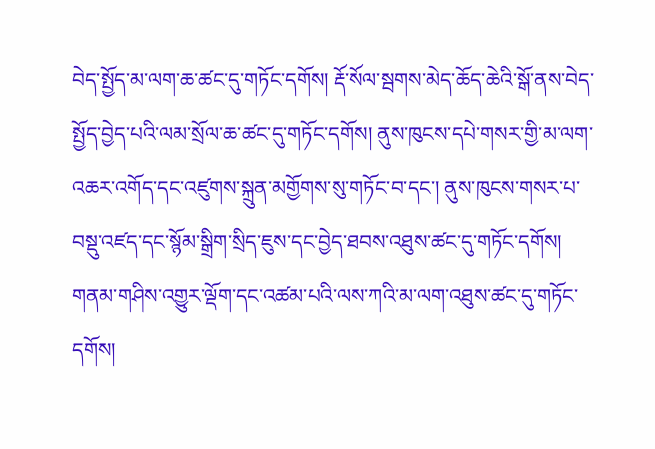བེད་སྤྱོད་མ་ལག་ཆ་ཚང་དུ་གཏོང་དགོས། རྡོ་སོལ་སྦགས་མེད་ཆོད་ཆེའི་སྒོ་ནས་བེད་སྤྱོད་བྱེད་པའི་ལམ་སྲོལ་ཆ་ཚང་དུ་གཏོང་དགོས། ནུས་ཁུངས་དཔེ་གསར་གྱི་མ་ལག་འཆར་འགོད་དང་འཛུགས་སྐྲུན་མགྱོགས་སུ་གཏོང་བ་དང་། ནུས་ཁུངས་གསར་པ་བསྡུ་འཛད་དང་སྙོམ་སྒྲིག་སྲིད་ཇུས་དང་བྱེད་ཐབས་འཐུས་ཚང་དུ་གཏོང་དགོས། གནམ་གཤིས་འགྱུར་ལྡོག་དང་འཚམ་པའི་ལས་ཀའི་མ་ལག་འཐུས་ཚང་དུ་གཏོང་དགོས།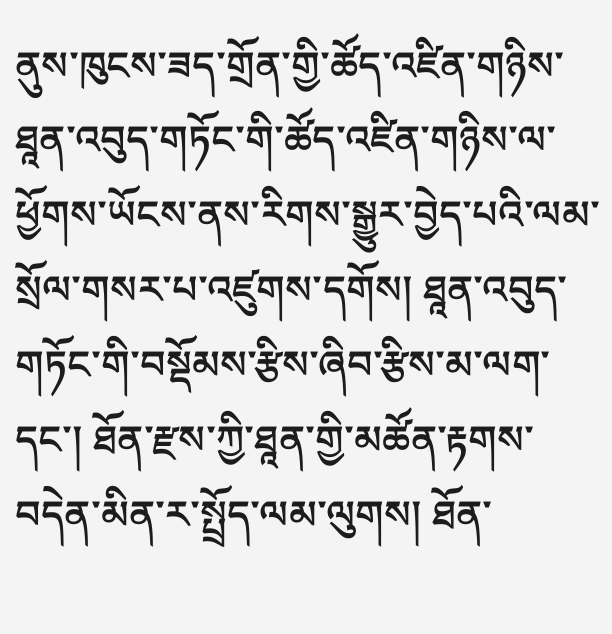ནུས་ཁུངས་ཟད་གྲོན་གྱི་ཚོད་འཛིན་གཉིས་ཐཱན་འབུད་གཏོང་གི་ཚོད་འཛིན་གཉིས་ལ་ཕྱོགས་ཡོངས་ནས་རིགས་སྒྱུར་བྱེད་པའི་ལམ་སྲོལ་གསར་པ་འཛུགས་དགོས། ཐཱན་འབུད་གཏོང་གི་བསྡོམས་རྩིས་ཞིབ་རྩིས་མ་ལག་དང་། ཐོན་རྫས་ཀྱི་ཐཱན་གྱི་མཚོན་རྟགས་བདེན་མིན་ར་སྤྲོད་ལམ་ལུགས། ཐོན་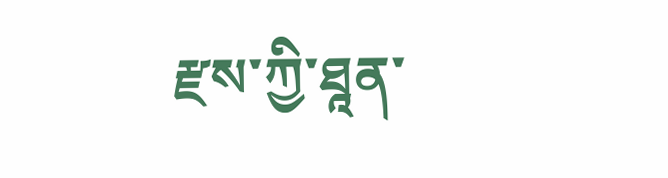རྫས་ཀྱི་ཐཱན་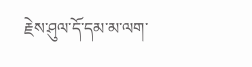རྗེས་ཤུལ་དོ་དམ་མ་ལག་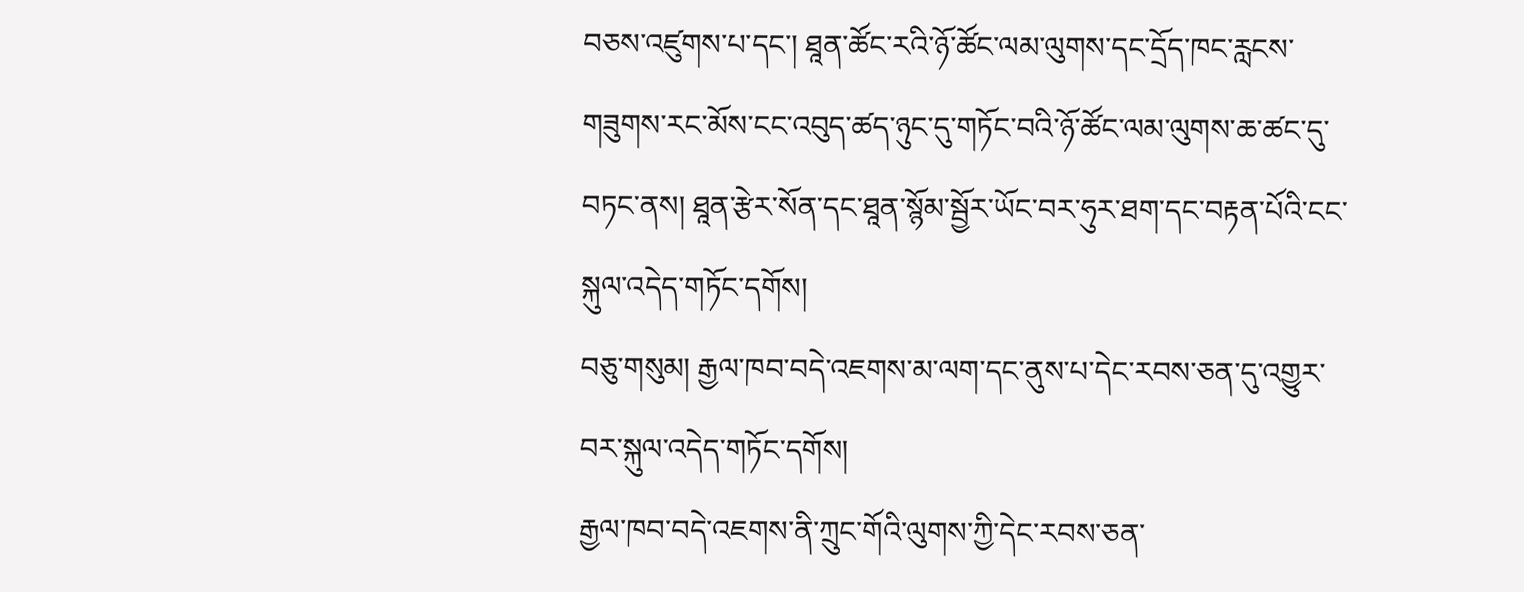བཅས་འཛུགས་པ་དང་། ཐཱན་ཚོང་རའི་ཉོ་ཚོང་ལམ་ལུགས་དང་དྲོད་ཁང་རླངས་གཟུགས་རང་མོས་ངང་འབུད་ཚད་ཉུང་དུ་གཏོང་བའི་ཉོ་ཚོང་ལམ་ལུགས་ཆ་ཚང་དུ་བཏང་ནས། ཐཱན་རྩེར་སོན་དང་ཐཱན་སྙོམ་སྦྱོར་ཡོང་བར་ཧུར་ཐག་དང་བརྟན་པོའི་ངང་སྐུལ་འདེད་གཏོང་དགོས།
བཅུ་གསུམ། རྒྱལ་ཁབ་བདེ་འཇགས་མ་ལག་དང་ནུས་པ་དེང་རབས་ཅན་དུ་འགྱུར་བར་སྐུལ་འདེད་གཏོང་དགོས།
རྒྱལ་ཁབ་བདེ་འཇགས་ནི་ཀྲུང་གོའི་ལུགས་ཀྱི་དེང་རབས་ཅན་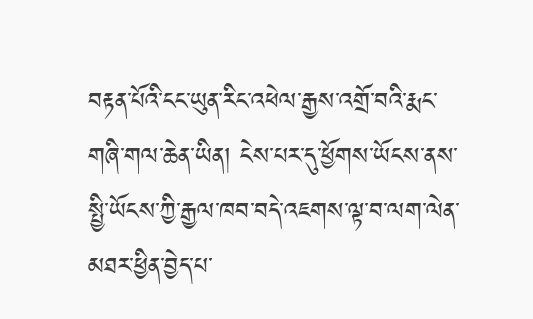བརྟན་པོའི་ངང་ཡུན་རིང་འཕེལ་རྒྱས་འགྲོ་བའི་རྨང་གཞི་གལ་ཆེན་ཡིན། ངེས་པར་དུ་ཕྱོགས་ཡོངས་ནས་སྤྱི་ཡོངས་ཀྱི་རྒྱལ་ཁབ་བདེ་འཇགས་ལྟ་བ་ལག་ལེན་མཐར་ཕྱིན་བྱེད་པ་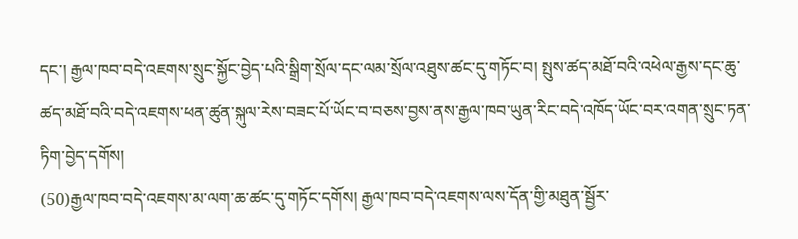དང་། རྒྱལ་ཁབ་བདེ་འཇགས་སྲུང་སྐྱོང་བྱེད་པའི་སྒྲིག་སྲོལ་དང་ལམ་སྲོལ་འཐུས་ཚང་དུ་གཏོང་བ། སྤུས་ཚད་མཐོ་བའི་འཕེལ་རྒྱས་དང་ཆུ་ཚད་མཐོ་བའི་བདེ་འཇགས་ཕན་ཚུན་སྐུལ་རེས་བཟང་པོ་ཡོང་བ་བཅས་བྱས་ནས་རྒྱལ་ཁབ་ཡུན་རིང་བདེ་འཁོད་ཡོང་བར་འགན་སྲུང་ཏན་ཏིག་བྱེད་དགོས།
(50)རྒྱལ་ཁབ་བདེ་འཇགས་མ་ལག་ཆ་ཚང་དུ་གཏོང་དགོས། རྒྱལ་ཁབ་བདེ་འཇགས་ལས་དོན་གྱི་མཐུན་སྦྱོར་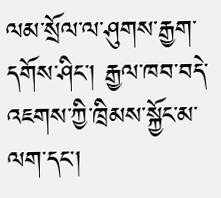ལམ་སྲོལ་ལ་ཤུགས་རྒྱག་དགོས་ཤིང་། རྒྱལ་ཁབ་བདེ་འཇགས་ཀྱི་ཁྲིམས་སྐྱོང་མ་ལག་དང་།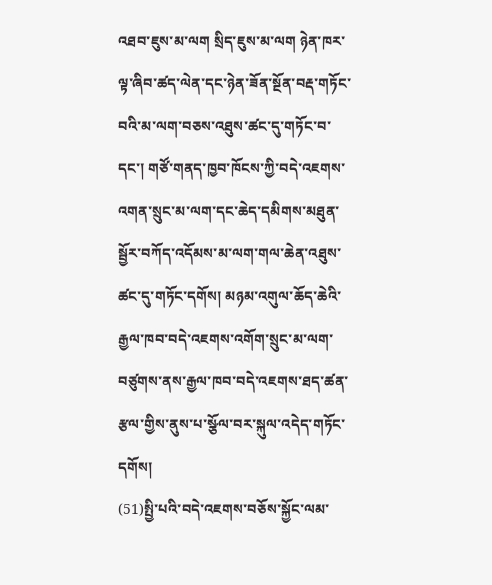འཐབ་ཇུས་མ་ལག སྲིད་ཇུས་མ་ལག ཉེན་ཁར་ལྟ་ཞིབ་ཚད་ལེན་དང་ཉེན་ཟོན་སྔོན་བརྡ་གཏོང་བའི་མ་ལག་བཅས་འཐུས་ཚང་དུ་གཏོང་བ་དང་། གཙོ་གནད་ཁྱབ་ཁོངས་ཀྱི་བདེ་འཇགས་འགན་སྲུང་མ་ལག་དང་ཆེད་དམིགས་མཐུན་སྦྱོར་བཀོད་འདོམས་མ་ལག་གལ་ཆེན་འཐུས་ཚང་དུ་གཏོང་དགོས། མཉམ་འགུལ་ཆོད་ཆེའི་རྒྱལ་ཁབ་བདེ་འཇགས་འགོག་སྲུང་མ་ལག་བཙུགས་ནས་རྒྱལ་ཁབ་བདེ་འཇགས་ཐད་ཚན་རྩལ་གྱིས་ནུས་པ་སྩོལ་བར་སྐུལ་འདེད་གཏོང་དགོས།
(51)སྤྱི་པའི་བདེ་འཇགས་བཅོས་སྐྱོང་ལམ་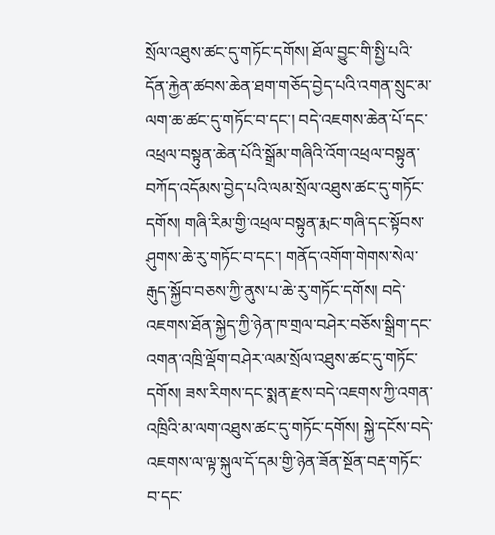སྲོལ་འཐུས་ཚང་དུ་གཏོང་དགོས། ཐོལ་བྱུང་གི་སྤྱི་པའི་དོན་རྐྱེན་ཚབས་ཆེན་ཐག་གཅོད་བྱེད་པའི་འགན་སྲུང་མ་ལག་ཆ་ཚང་དུ་གཏོང་བ་དང་། བདེ་འཇགས་ཆེན་པོ་དང་འཕྲལ་བསྟུན་ཆེན་པོའི་སྒྲོམ་གཞིའི་འོག་འཕྲལ་བསྟུན་བཀོད་འདོམས་བྱེད་པའི་ལམ་སྲོལ་འཐུས་ཚང་དུ་གཏོང་དགོས། གཞི་རིམ་གྱི་འཕྲལ་བསྟུན་རྨང་གཞི་དང་སྟོབས་ཤུགས་ཆེ་རུ་གཏོང་བ་དང་། གནོད་འགོག་གེགས་སེལ་རྒུད་སྐྱོབ་བཅས་ཀྱི་ནུས་པ་ཆེ་རུ་གཏོང་དགོས། བདེ་འཇགས་ཐོན་སྐྱེད་ཀྱི་ཉེན་ཁ་གྲལ་བཤེར་བཅོས་སྒྲིག་དང་འགན་འཁྲི་ལྡོག་བཤེར་ལམ་སྲོལ་འཐུས་ཚང་དུ་གཏོང་དགོས། ཟས་རིགས་དང་སྨན་རྫས་བདེ་འཇགས་ཀྱི་འགན་འཁྲིའི་མ་ལག་འཐུས་ཚང་དུ་གཏོང་དགོས། སྐྱེ་དངོས་བདེ་འཇགས་ལ་ལྟ་སྐུལ་དོ་དམ་གྱི་ཉེན་ཟོན་སྔོན་བརྡ་གཏོང་བ་དང་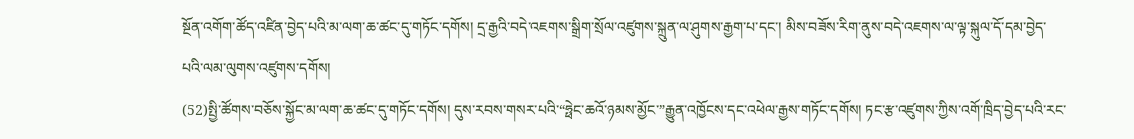སྔོན་འགོག་ཚོད་འཛིན་བྱེད་པའི་མ་ལག་ཆ་ཚང་དུ་གཏོང་དགོས། དྲ་རྒྱའི་བདེ་འཇགས་སྒྲིག་སྲོལ་འཛུགས་སྐྲུན་ལ་ཤུགས་རྒྱག་པ་དང་། མིས་བཟོས་རིག་ནུས་བདེ་འཇགས་ལ་ལྟ་སྐུལ་དོ་དམ་བྱེད་པའི་ལམ་ལུགས་འཛུགས་དགོས།
(52)སྤྱི་ཚོགས་བཅོས་སྐྱོང་མ་ལག་ཆ་ཚང་དུ་གཏོང་དགོས། དུས་རབས་གསར་པའི་“ཧྥེང་ཆའོ་ཉམས་མྱོང་”རྒྱུན་འཁྱོངས་དང་འཕེལ་རྒྱས་གཏོང་དགོས། ཏང་རྩ་འཛུགས་ཀྱིས་འགོ་ཁྲིད་བྱེད་པའི་རང་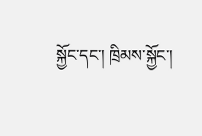སྐྱོང་དང་། ཁྲིམས་སྐྱོང་།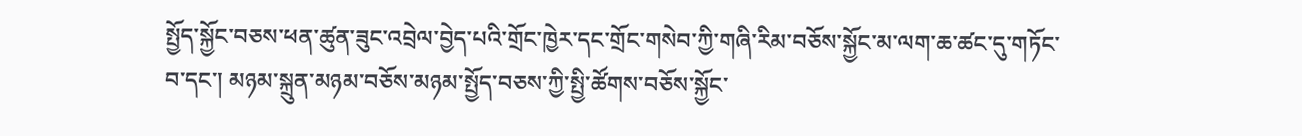སྤྱོད་སྐྱོང་བཅས་ཕན་ཚུན་ཟུང་འབྲེལ་བྱེད་པའི་གྲོང་ཁྱེར་དང་གྲོང་གསེབ་ཀྱི་གཞི་རིམ་བཅོས་སྐྱོང་མ་ལག་ཆ་ཚང་དུ་གཏོང་བ་དང་། མཉམ་སྐྲུན་མཉམ་བཅོས་མཉམ་སྤྱོད་བཅས་ཀྱི་སྤྱི་ཚོགས་བཅོས་སྐྱོང་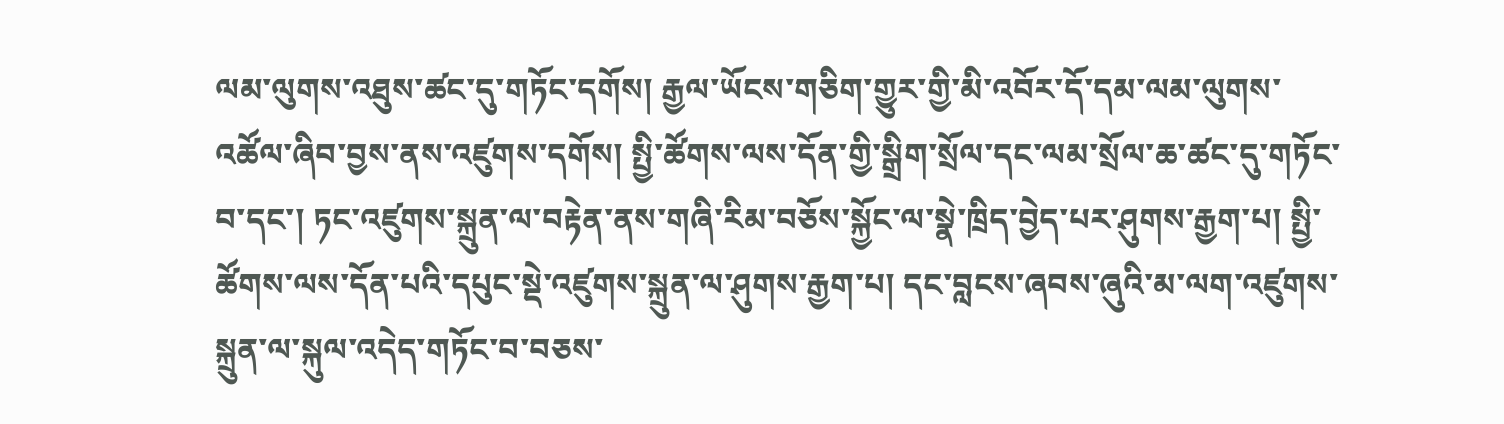ལམ་ལུགས་འཐུས་ཚང་དུ་གཏོང་དགོས། རྒྱལ་ཡོངས་གཅིག་གྱུར་གྱི་མི་འབོར་དོ་དམ་ལམ་ལུགས་འཚོལ་ཞིབ་བྱས་ནས་འཛུགས་དགོས། སྤྱི་ཚོགས་ལས་དོན་གྱི་སྒྲིག་སྲོལ་དང་ལམ་སྲོལ་ཆ་ཚང་དུ་གཏོང་བ་དང་། ཏང་འཛུགས་སྐྲུན་ལ་བརྟེན་ནས་གཞི་རིམ་བཅོས་སྐྱོང་ལ་སྣེ་ཁྲིད་བྱེད་པར་ཤུགས་རྒྱག་པ། སྤྱི་ཚོགས་ལས་དོན་པའི་དཔུང་སྡེ་འཛུགས་སྐྲུན་ལ་ཤུགས་རྒྱག་པ། དང་བླངས་ཞབས་ཞུའི་མ་ལག་འཛུགས་སྐྲུན་ལ་སྐུལ་འདེད་གཏོང་བ་བཅས་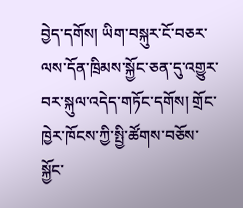བྱེད་དགོས། ཡིག་བསྐུར་ངོ་བཅར་ལས་དོན་ཁྲིམས་སྐྱོང་ཅན་དུ་འགྱུར་བར་སྐུལ་འདེད་གཏོང་དགོས། གྲོང་ཁྱེར་ཁོངས་ཀྱི་སྤྱི་ཚོགས་བཅོས་སྐྱོང་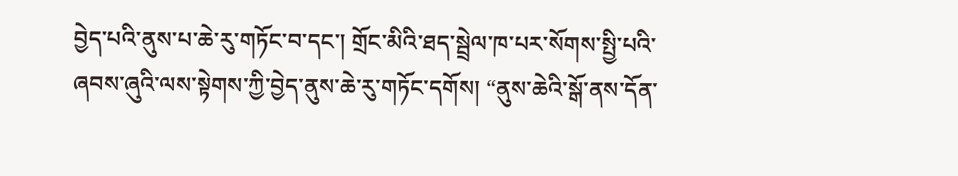བྱེད་པའི་ནུས་པ་ཆེ་རུ་གཏོང་བ་དང་། གྲོང་མིའི་ཐད་སྦྲེལ་ཁ་པར་སོགས་སྤྱི་པའི་ཞབས་ཞུའི་ལས་སྟེགས་ཀྱི་བྱེད་ནུས་ཆེ་རུ་གཏོང་དགོས། “ནུས་ཆེའི་སྒོ་ནས་དོན་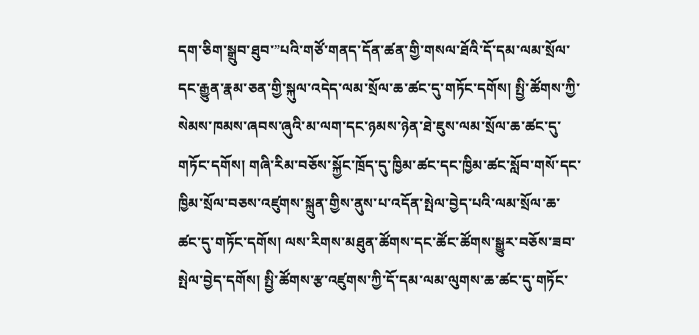དག་ཅིག་སྒྲུབ་ཐུབ་”པའི་གཙོ་གནད་དོན་ཚན་གྱི་གསལ་ཐོའི་དོ་དམ་ལམ་སྲོལ་དང་རྒྱུན་རྣམ་ཅན་གྱི་སྐུལ་འདེད་ལམ་སྲོལ་ཆ་ཚང་དུ་གཏོང་དགོས། སྤྱི་ཚོགས་ཀྱི་སེམས་ཁམས་ཞབས་ཞུའི་མ་ལག་དང་ཉམས་ཉེན་ཐེ་ཇུས་ལམ་སྲོལ་ཆ་ཚང་དུ་གཏོང་དགོས། གཞི་རིམ་བཅོས་སྐྱོང་ཁྲོད་དུ་ཁྱིམ་ཚང་དང་ཁྱིམ་ཚང་སློབ་གསོ་དང་ཁྱིམ་སྲོལ་བཅས་འཛུགས་སྐྲུན་གྱིས་ནུས་པ་འདོན་སྤེལ་བྱེད་པའི་ལམ་སྲོལ་ཆ་ཚང་དུ་གཏོང་དགོས། ལས་རིགས་མཐུན་ཚོགས་དང་ཚོང་ཚོགས་སྒྱུར་བཅོས་ཟབ་སྤེལ་བྱེད་དགོས། སྤྱི་ཚོགས་རྩ་འཛུགས་ཀྱི་དོ་དམ་ལམ་ལུགས་ཆ་ཚང་དུ་གཏོང་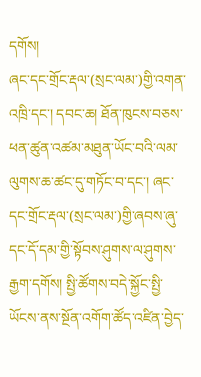དགོས།
ཞང་དང་གྲོང་རྡལ་(སྲང་ལམ་)གྱི་འགན་འཁྲི་དང་། དབང་ཆ། ཐོན་ཁུངས་བཅས་ཕན་ཚུན་འཚམ་མཐུན་ཡོང་བའི་ལམ་ལུགས་ཆ་ཚང་དུ་གཏོང་བ་དང་། ཞང་དང་གྲོང་རྡལ་(སྲང་ལམ་)གྱི་ཞབས་ཞུ་དང་དོ་དམ་གྱི་སྟོབས་ཤུགས་ལ་ཤུགས་རྒྱག་དགོས། སྤྱི་ཚོགས་བདེ་སྐྱོང་སྤྱི་ཡོངས་ནས་སྔོན་འགོག་ཚོད་འཛིན་བྱེད་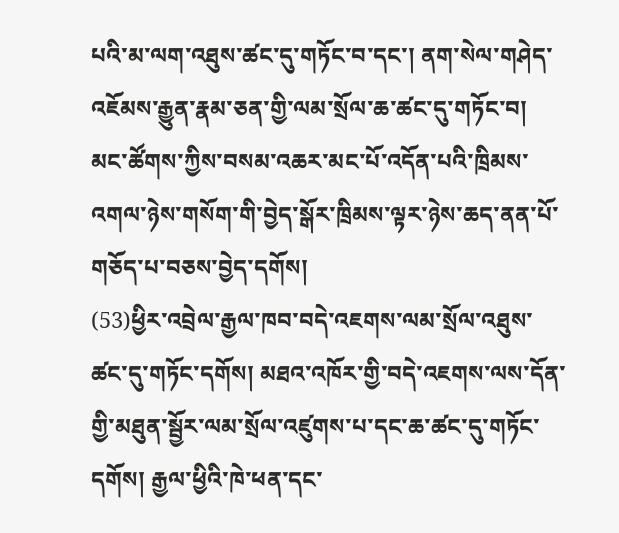པའི་མ་ལག་འཐུས་ཚང་དུ་གཏོང་བ་དང་། ནག་སེལ་གཤེད་འཇོམས་རྒྱུན་རྣམ་ཅན་གྱི་ལམ་སྲོལ་ཆ་ཚང་དུ་གཏོང་བ། མང་ཚོགས་ཀྱིས་བསམ་འཆར་མང་པོ་འདོན་པའི་ཁྲིམས་འགལ་ཉེས་གསོག་གི་བྱེད་སྒོར་ཁྲིམས་ལྟར་ཉེས་ཆད་ནན་པོ་གཅོད་པ་བཅས་བྱེད་དགོས།
(53)ཕྱིར་འབྲེལ་རྒྱལ་ཁབ་བདེ་འཇགས་ལམ་སྲོལ་འཐུས་ཚང་དུ་གཏོང་དགོས། མཐའ་འཁོར་གྱི་བདེ་འཇགས་ལས་དོན་གྱི་མཐུན་སྦྱོར་ལམ་སྲོལ་འཛུགས་པ་དང་ཆ་ཚང་དུ་གཏོང་དགོས། རྒྱལ་ཕྱིའི་ཁེ་ཕན་དང་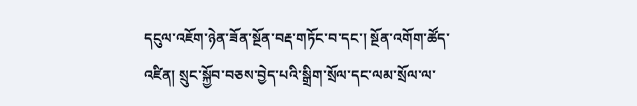དངུལ་འཇོག་ཉེན་ཟོན་སྔོན་བརྡ་གཏོང་བ་དང་། སྔོན་འགོག་ཚོད་འཛིན། སྲུང་སྐྱོབ་བཅས་བྱེད་པའི་སྒྲིག་སྲོལ་དང་ལམ་སྲོལ་ལ་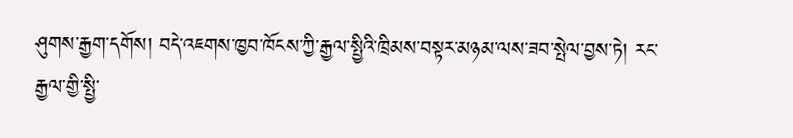ཤུགས་རྒྱག་དགོས། བདེ་འཇགས་ཁྱབ་ཁོངས་ཀྱི་རྒྱལ་སྤྱིའི་ཁྲིམས་བསྟར་མཉམ་ལས་ཟབ་སྤེལ་བྱས་ཏེ། རང་རྒྱལ་གྱི་སྤྱི་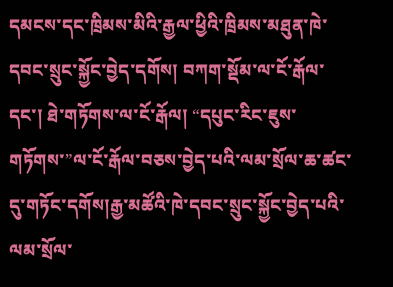དམངས་དང་ཁྲིམས་མིའི་རྒྱལ་ཕྱིའི་ཁྲིམས་མཐུན་ཁེ་དབང་སྲུང་སྐྱོང་བྱེད་དགོས། བཀག་སྡོམ་ལ་ངོ་རྒོལ་དང་། ཐེ་གཏོགས་ལ་ངོ་རྒོལ། “དཔུང་རིང་ཇུས་གཏོགས་”ལ་ངོ་རྒོལ་བཅས་བྱེད་པའི་ལམ་སྲོལ་ཆ་ཚང་དུ་གཏོང་དགོས།རྒྱ་མཚོའི་ཁེ་དབང་སྲུང་སྐྱོང་བྱེད་པའི་ལམ་སྲོལ་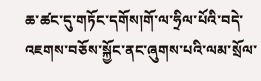ཆ་ཚང་དུ་གཏོང་དགོས།གོ་ལ་ཧྲིལ་པོའི་བདེ་འཇགས་བཅོས་སྐྱོང་ནང་ཞུགས་པའི་ལམ་སྲོལ་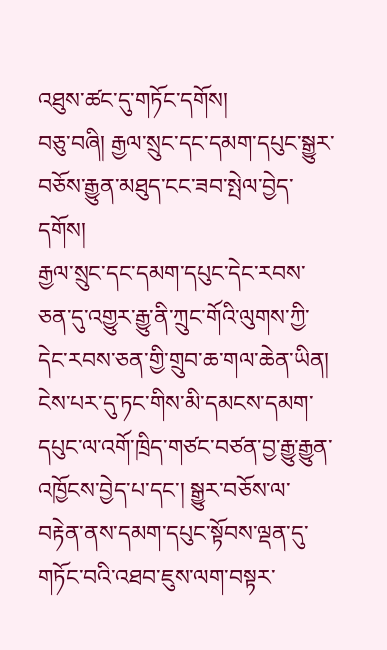འཐུས་ཚང་དུ་གཏོང་དགོས།
བཅུ་བཞི། རྒྱལ་སྲུང་དང་དམག་དཔུང་སྒྱུར་བཅོས་རྒྱུན་མཐུད་ངང་ཟབ་སྤེལ་བྱེད་དགོས།
རྒྱལ་སྲུང་དང་དམག་དཔུང་དེང་རབས་ཅན་དུ་འགྱུར་རྒྱུ་ནི་ཀྲུང་གོའི་ལུགས་ཀྱི་དེང་རབས་ཅན་གྱི་གྲུབ་ཆ་གལ་ཆེན་ཡིན། ངེས་པར་དུ་ཏང་གིས་མི་དམངས་དམག་དཔུང་ལ་འགོ་ཁྲིད་གཙང་བཙན་བྱ་རྒྱུ་རྒྱུན་འཁྱོངས་བྱེད་པ་དང་། སྒྱུར་བཅོས་ལ་བརྟེན་ནས་དམག་དཔུང་སྟོབས་ལྡན་དུ་གཏོང་བའི་འཐབ་ཇུས་ལག་བསྟར་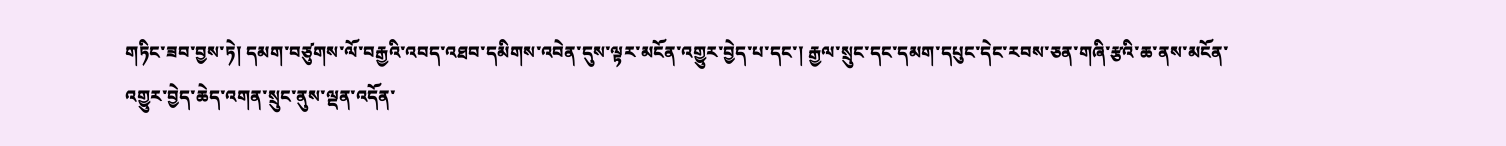གཏིང་ཟབ་བྱས་ཏེ། དམག་བཙུགས་ལོ་བརྒྱའི་འབད་འཐབ་དམིགས་འབེན་དུས་ལྟར་མངོན་འགྱུར་བྱེད་པ་དང་། རྒྱལ་སྲུང་དང་དམག་དཔུང་དེང་རབས་ཅན་གཞི་རྩའི་ཆ་ནས་མངོན་འགྱུར་བྱེད་ཆེད་འགན་སྲུང་ནུས་ལྡན་འདོན་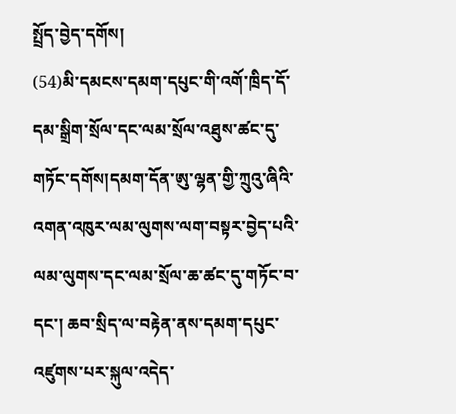སྤྲོད་བྱེད་དགོས།
(54)མི་དམངས་དམག་དཔུང་གི་འགོ་ཁྲིད་དོ་དམ་སྒྲིག་སྲོལ་དང་ལམ་སྲོལ་འཐུས་ཚང་དུ་གཏོང་དགོས།དམག་དོན་ཨུ་ལྷན་གྱི་ཀྲུའུ་ཞིའི་འགན་འཁུར་ལམ་ལུགས་ལག་བསྟར་བྱེད་པའི་ལམ་ལུགས་དང་ལམ་སྲོལ་ཆ་ཚང་དུ་གཏོང་བ་དང་། ཆབ་སྲིད་ལ་བརྟེན་ནས་དམག་དཔུང་འཛུགས་པར་སྐུལ་འདེད་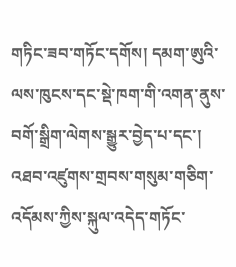གཏིང་ཟབ་གཏོང་དགོས། དམག་ཨུའི་ལས་ཁུངས་དང་སྡེ་ཁག་གི་འགན་ནུས་བགོ་སྒྲིག་ལེགས་སྒྱུར་བྱེད་པ་དང་། འཐབ་འཛུགས་གྲབས་གསུམ་གཅིག་འདོམས་ཀྱིས་སྐུལ་འདེད་གཏོང་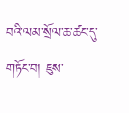བའི་ལམ་སྲོལ་ཆ་ཚང་དུ་གཏོང་བ། ཇུས་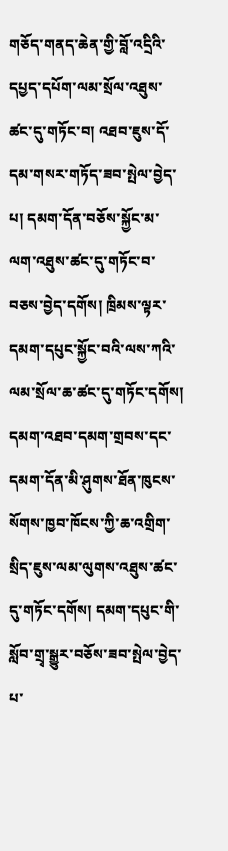གཅོད་གནད་ཆེན་གྱི་བློ་འདྲིའི་དཔྱད་དཔོག་ལམ་སྲོལ་འཐུས་ཚང་དུ་གཏོང་བ། འཐབ་ཇུས་དོ་དམ་གསར་གཏོད་ཟབ་སྤེལ་བྱེད་པ། དམག་དོན་བཅོས་སྐྱོང་མ་ལག་འཐུས་ཚང་དུ་གཏོང་བ་བཅས་བྱེད་དགོས། ཁྲིམས་ལྟར་དམག་དཔུང་སྐྱོང་བའི་ལས་ཀའི་ལམ་སྲོལ་ཆ་ཚང་དུ་གཏོང་དགོས། དམག་འཐབ་དམག་གྲབས་དང་དམག་དོན་མི་ཤུགས་ཐོན་ཁུངས་སོགས་ཁྱབ་ཁོངས་ཀྱི་ཆ་འགྲིག་སྲིད་ཇུས་ལམ་ལུགས་འཐུས་ཚང་དུ་གཏོང་དགོས། དམག་དཔུང་གི་སློབ་གྲྭ་སྒྱུར་བཅོས་ཟབ་སྤེལ་བྱེད་པ་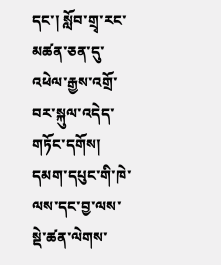དང་། སློབ་གྲྭ་རང་མཚན་ཅན་དུ་འཕེལ་རྒྱས་འགྲོ་བར་སྐུལ་འདེད་གཏོང་དགོས། དམག་དཔུང་གི་ཁེ་ལས་དང་བྱ་ལས་སྡེ་ཚན་ལེགས་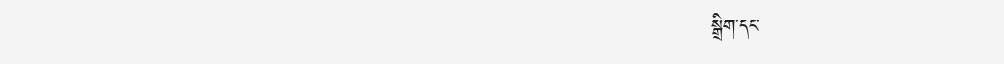སྒྲིག་དང་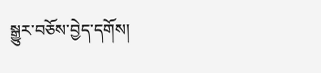སྒྱུར་བཅོས་བྱེད་དགོས།